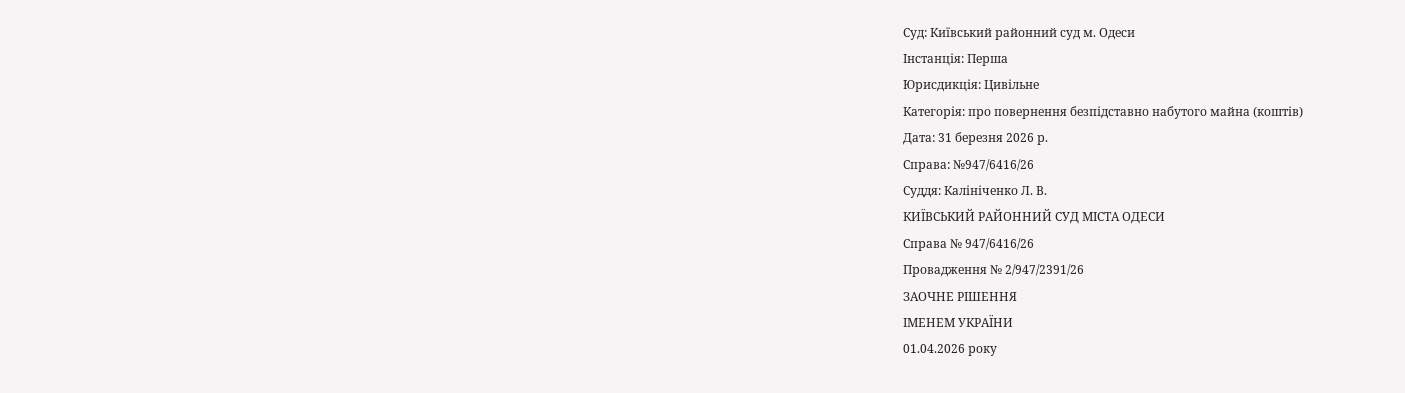Суд: Київський районний суд м. Одеси
Інстанція: Перша
Юрисдикція: Цивільне
Категорія: про повернення безпідставно набутого майна (коштів)
Дата: 31 березня 2026 р.
Справа: №947/6416/26
Суддя: Калініченко Л. В.
КИЇВСЬКИЙ РАЙОННИЙ СУД МІСТА ОДЕСИ
Справа № 947/6416/26
Провадження № 2/947/2391/26
ЗАОЧНЕ РІШЕННЯ
ІМЕНЕМ УКРАЇНИ
01.04.2026 року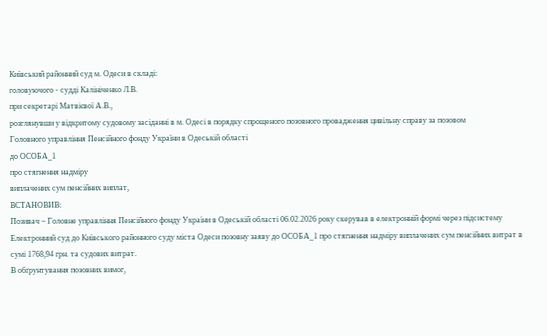Київський районний суд м. Одеси в складі:
головуючого - судді Калініченко Л.В.
при секретарі Матвієвої А.В.,
розглянувши у відкритому судовому засіданні в м. Одесі в порядку спрощеного позовного провадження цивільну справу за позовом
Головного управління Пенсійного фонду України в Одеській області
до ОСОБА_1
про стягнення надміру
виплачених сум пенсійних виплат,
ВСТАНОВИВ:
Позивач – Головне управління Пенсійного фонду України в Одеській області 06.02.2026 року скерував в електронній формі через підсистему Електронний суд до Київського районного суду міста Одеси позовну заяву до ОСОБА_1 про стягнення надміру виплачених сум пенсійних витрат в сумі 1768,94 грн. та судових витрат.
В обґрунтування позовних вимог,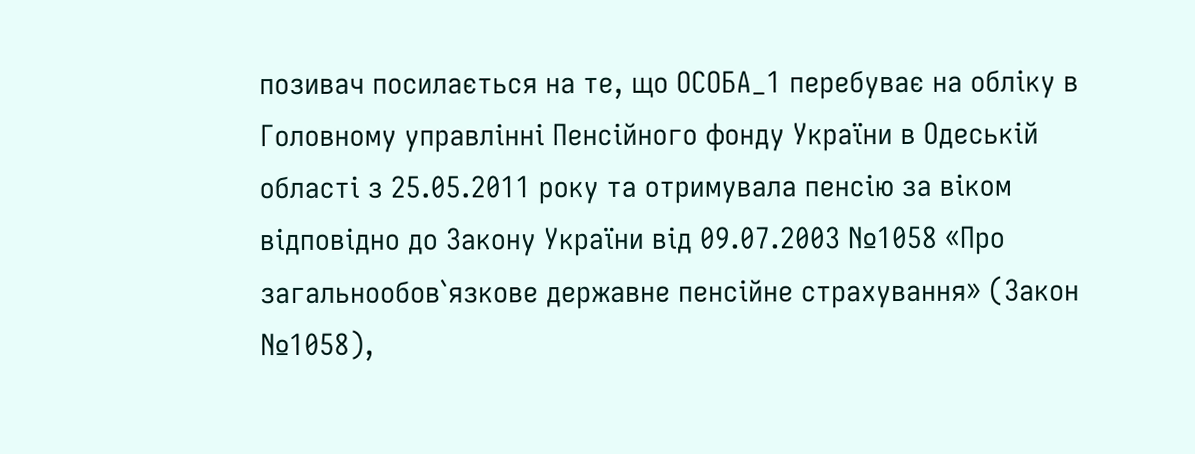позивач посилається на те, що ОСОБА_1 перебуває на обліку в Головному управлінні Пенсійного фонду України в Одеській області з 25.05.2011 року та отримувала пенсію за віком відповідно до Закону України від 09.07.2003 №1058 «Про загальнообов`язкове державне пенсійне страхування» (Закон №1058),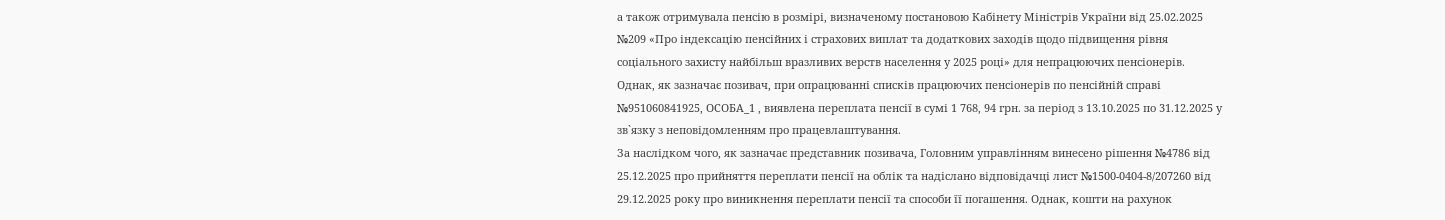а також отримувала пенсію в розмірі, визначеному постановою Кабінету Міністрів України від 25.02.2025 №209 «Про індексацію пенсійних і страхових виплат та додаткових заходів щодо підвищення рівня соціального захисту найбільш вразливих верств населення у 2025 році» для непрацюючих пенсіонерів.
Однак, як зазначає позивач, при опрацюванні списків працюючих пенсіонерів по пенсійній справі №951060841925, ОСОБА_1 , виявлена переплата пенсії в сумі 1 768, 94 грн. за період з 13.10.2025 по 31.12.2025 у зв`язку з неповідомленням про працевлаштування.
За наслідком чого, як зазначає представник позивача, Головним управлінням винесено рішення №4786 від 25.12.2025 про прийняття переплати пенсії на облік та надіслано відповідачці лист №1500-0404-8/207260 від 29.12.2025 року про виникнення переплати пенсії та способи її погашення. Однак, кошти на рахунок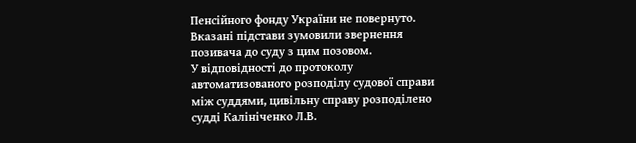Пенсійного фонду України не повернуто.
Вказані підстави зумовили звернення позивача до суду з цим позовом.
У відповідності до протоколу автоматизованого розподілу судової справи між суддями, цивільну справу розподілено судді Калініченко Л.В.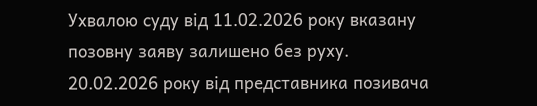Ухвалою суду від 11.02.2026 року вказану позовну заяву залишено без руху.
20.02.2026 року від представника позивача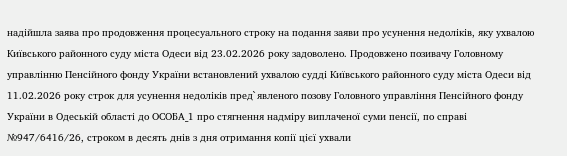надійшла заява про продовження процесуального строку на подання заяви про усунення недоліків, яку ухвалою Київського районного суду міста Одеси від 23.02.2026 року задоволено. Продовжено позивачу Головному управлінню Пенсійного фонду України встановлений ухвалою судді Київського районного суду міста Одеси від 11.02.2026 року строк для усунення недоліків пред`явленого позову Головного управління Пенсійного фонду України в Одеській області до ОСОБА_1 про стягнення надміру виплаченої суми пенсії, по справі №947/6416/26, строком в десять днів з дня отримання копії цієї ухвали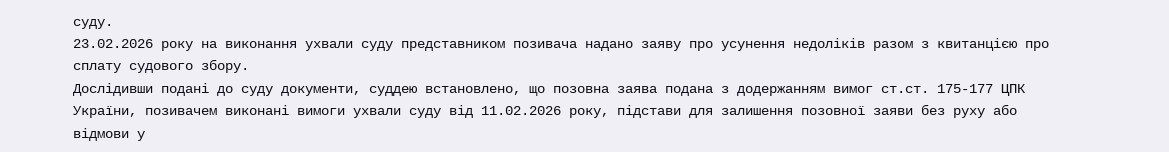суду.
23.02.2026 року на виконання ухвали суду представником позивача надано заяву про усунення недоліків разом з квитанцією про сплату судового збору.
Дослідивши подані до суду документи, суддею встановлено, що позовна заява подана з додержанням вимог ст.ст. 175-177 ЦПК України, позивачем виконані вимоги ухвали суду від 11.02.2026 року, підстави для залишення позовної заяви без руху або відмови у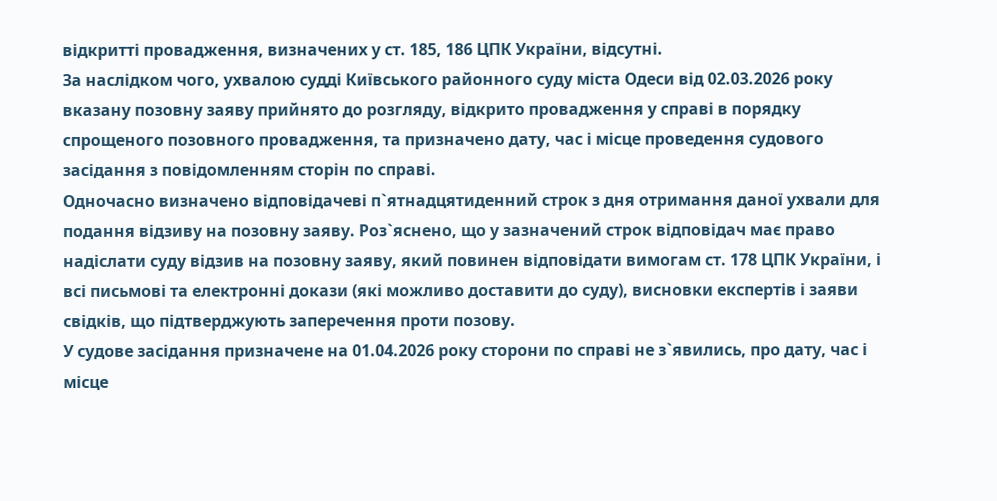відкритті провадження, визначених у ст. 185, 186 ЦПК України, відсутні.
За наслідком чого, ухвалою судді Київського районного суду міста Одеси від 02.03.2026 року вказану позовну заяву прийнято до розгляду, відкрито провадження у справі в порядку спрощеного позовного провадження, та призначено дату, час і місце проведення судового засідання з повідомленням сторін по справі.
Одночасно визначено відповідачеві п`ятнадцятиденний строк з дня отримання даної ухвали для подання відзиву на позовну заяву. Роз`яснено, що у зазначений строк відповідач має право надіслати суду відзив на позовну заяву, який повинен відповідати вимогам ст. 178 ЦПК України, і всі письмові та електронні докази (які можливо доставити до суду), висновки експертів і заяви свідків, що підтверджують заперечення проти позову.
У судове засідання призначене на 01.04.2026 року сторони по справі не з`явились, про дату, час і місце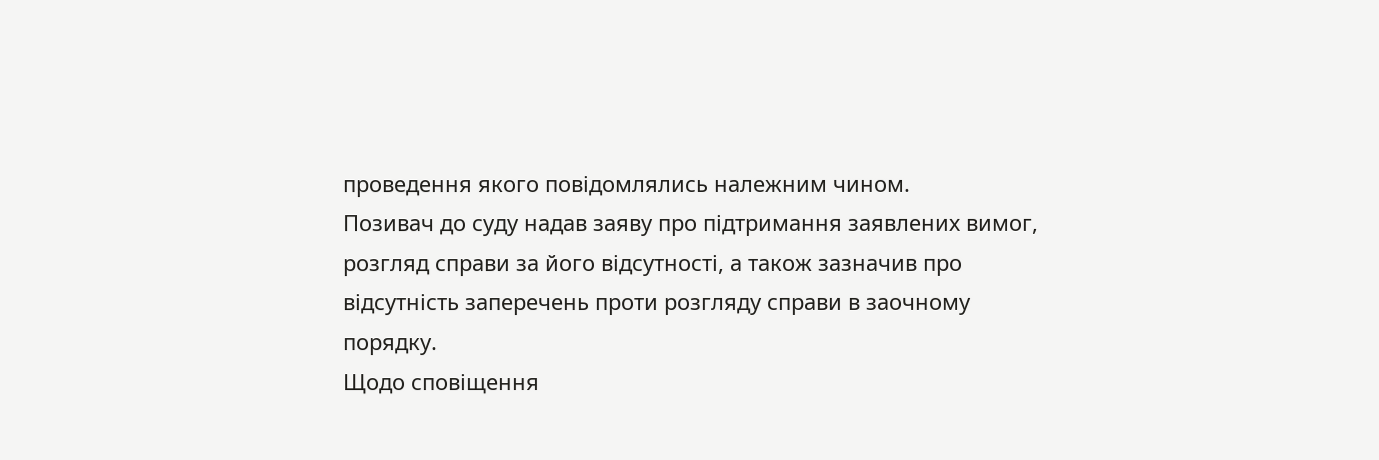проведення якого повідомлялись належним чином.
Позивач до суду надав заяву про підтримання заявлених вимог, розгляд справи за його відсутності, а також зазначив про відсутність заперечень проти розгляду справи в заочному порядку.
Щодо сповіщення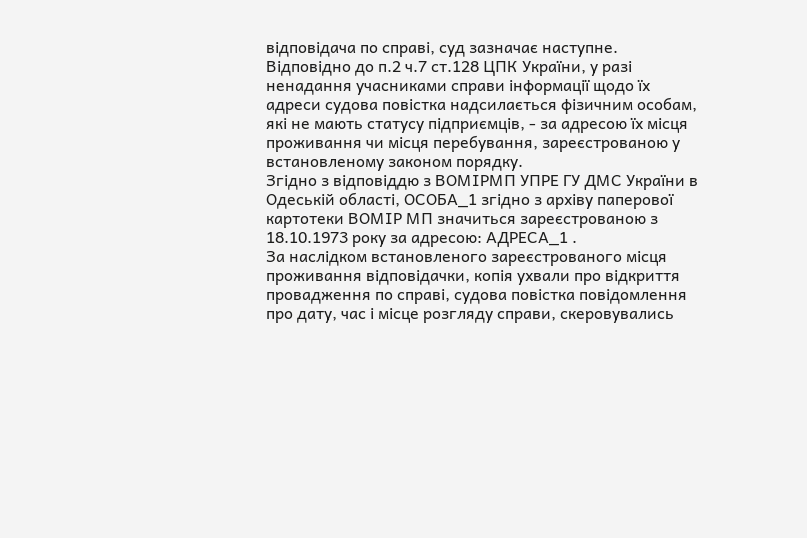відповідача по справі, суд зазначає наступне.
Відповідно до п.2 ч.7 ст.128 ЦПК України, у разі ненадання учасниками справи інформації щодо їх адреси судова повістка надсилається фізичним особам, які не мають статусу підприємців, - за адресою їх місця проживання чи місця перебування, зареєстрованою у встановленому законом порядку.
Згідно з відповіддю з ВОМІРМП УПРЕ ГУ ДМС України в Одеській області, ОСОБА_1 згідно з архіву паперової картотеки ВОМІР МП значиться зареєстрованою з 18.10.1973 року за адресою: АДРЕСА_1 .
За наслідком встановленого зареєстрованого місця проживання відповідачки, копія ухвали про відкриття провадження по справі, судова повістка повідомлення про дату, час і місце розгляду справи, скеровувались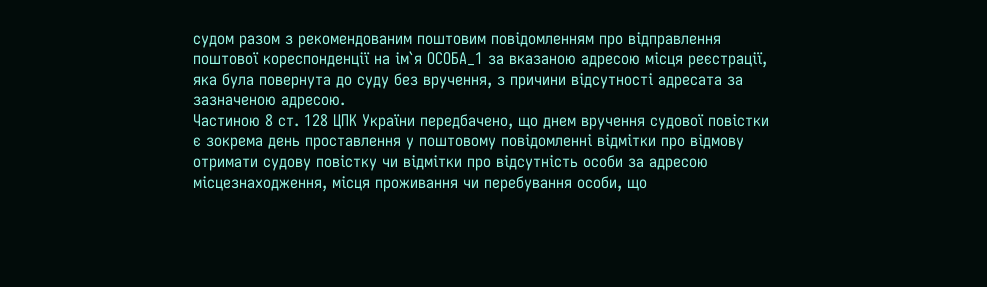судом разом з рекомендованим поштовим повідомленням про відправлення поштової кореспонденції на ім`я ОСОБА_1 за вказаною адресою місця реєстрації, яка була повернута до суду без вручення, з причини відсутності адресата за зазначеною адресою.
Частиною 8 ст. 128 ЦПК України передбачено, що днем вручення судової повістки є зокрема день проставлення у поштовому повідомленні відмітки про відмову отримати судову повістку чи відмітки про відсутність особи за адресою місцезнаходження, місця проживання чи перебування особи, що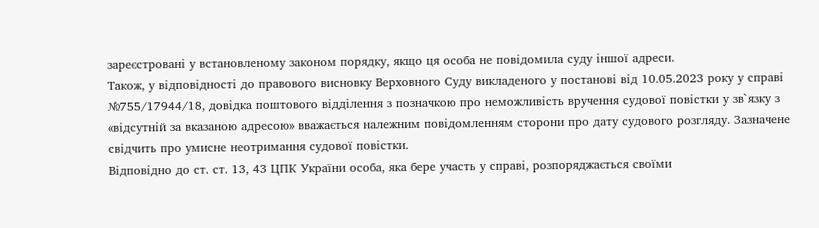зареєстровані у встановленому законом порядку, якщо ця особа не повідомила суду іншої адреси.
Також, у відповідності до правового висновку Верховного Суду викладеного у постанові від 10.05.2023 року у справі №755/17944/18, довідка поштового відділення з позначкою про неможливість вручення судової повістки у зв`язку з «відсутній за вказаною адресою» вважається належним повідомленням сторони про дату судового розгляду. Зазначене свідчить про умисне неотримання судової повістки.
Відповідно до ст. ст. 13, 43 ЦПК України особа, яка бере участь у справі, розпоряджається своїми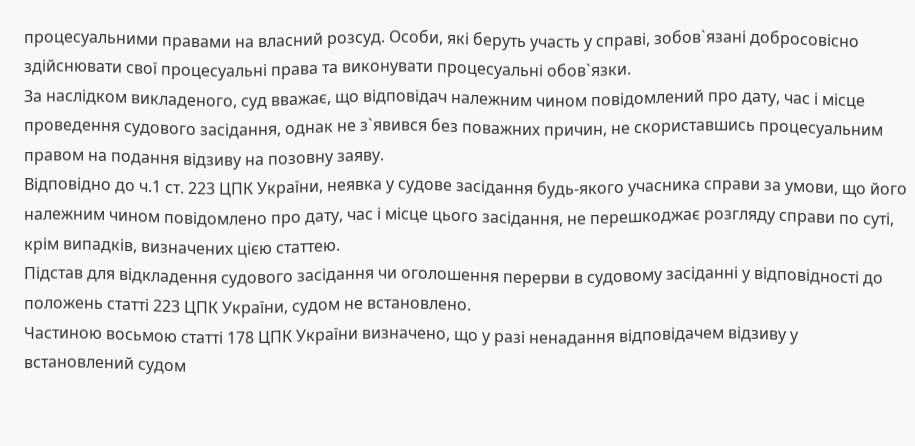процесуальними правами на власний розсуд. Особи, які беруть участь у справі, зобов`язані добросовісно здійснювати свої процесуальні права та виконувати процесуальні обов`язки.
За наслідком викладеного, суд вважає, що відповідач належним чином повідомлений про дату, час і місце проведення судового засідання, однак не з`явився без поважних причин, не скориставшись процесуальним правом на подання відзиву на позовну заяву.
Відповідно до ч.1 ст. 223 ЦПК України, неявка у судове засідання будь-якого учасника справи за умови, що його належним чином повідомлено про дату, час і місце цього засідання, не перешкоджає розгляду справи по суті, крім випадків, визначених цією статтею.
Підстав для відкладення судового засідання чи оголошення перерви в судовому засіданні у відповідності до положень статті 223 ЦПК України, судом не встановлено.
Частиною восьмою статті 178 ЦПК України визначено, що у разі ненадання відповідачем відзиву у встановлений судом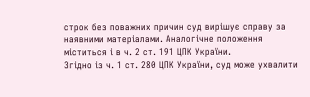строк без поважних причин суд вирішує справу за наявними матеріалами. Аналогічне положення міститься і в ч. 2 ст. 191 ЦПК України.
Згідно із ч. 1 ст. 280 ЦПК України, суд може ухвалити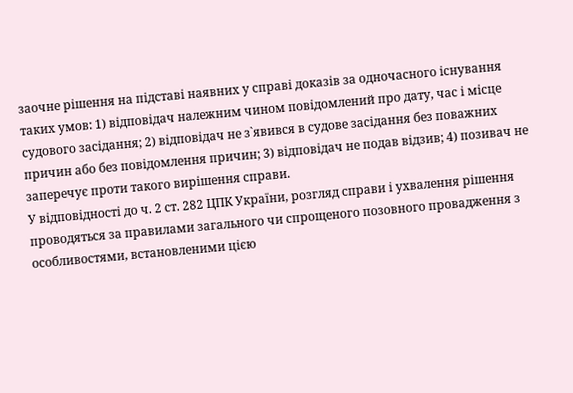заочне рішення на підставі наявних у справі доказів за одночасного існування таких умов: 1) відповідач належним чином повідомлений про дату, час і місце судового засідання; 2) відповідач не з`явився в судове засідання без поважних причин або без повідомлення причин; 3) відповідач не подав відзив; 4) позивач не заперечує проти такого вирішення справи.
У відповідності до ч. 2 ст. 282 ЦПК України, розгляд справи і ухвалення рішення проводяться за правилами загального чи спрощеного позовного провадження з особливостями, встановленими цією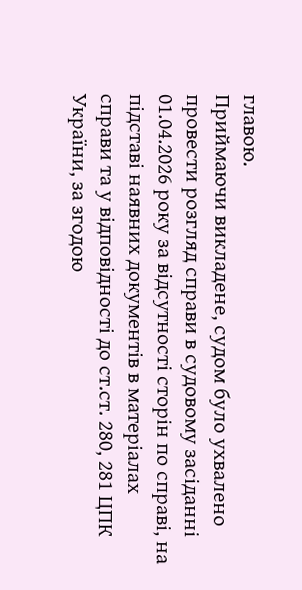главою.
Приймаючи викладене, судом було ухвалено провести розгляд справи в судовому засіданні 01.04.2026 року за відсутності сторін по справі, на підставі наявних документів в матеріалах справи та у відповідності до ст.ст. 280, 281 ЦПК України, за згодою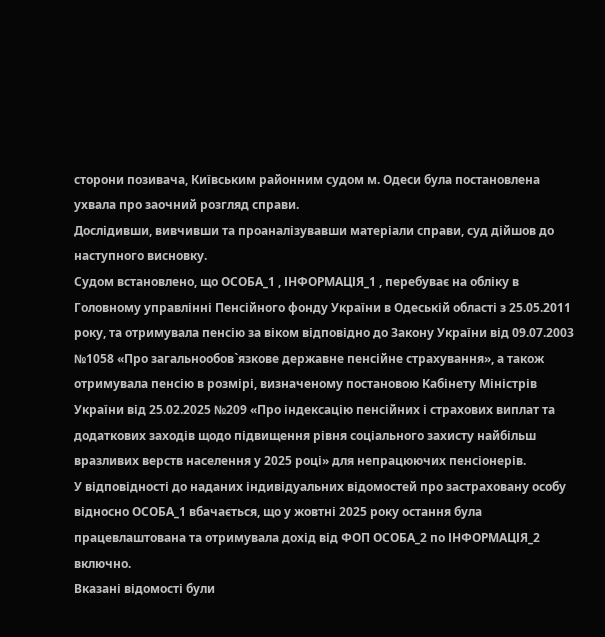сторони позивача, Київським районним судом м. Одеси була постановлена ухвала про заочний розгляд справи.
Дослідивши, вивчивши та проаналізувавши матеріали справи, суд дійшов до наступного висновку.
Судом встановлено, що ОСОБА_1 , ІНФОРМАЦІЯ_1 , перебуває на обліку в Головному управлінні Пенсійного фонду України в Одеській області з 25.05.2011 року, та отримувала пенсію за віком відповідно до Закону України від 09.07.2003 №1058 «Про загальнообов`язкове державне пенсійне страхування», а також отримувала пенсію в розмірі, визначеному постановою Кабінету Міністрів України від 25.02.2025 №209 «Про індексацію пенсійних і страхових виплат та додаткових заходів щодо підвищення рівня соціального захисту найбільш вразливих верств населення у 2025 році» для непрацюючих пенсіонерів.
У відповідності до наданих індивідуальних відомостей про застраховану особу відносно ОСОБА_1 вбачається, що у жовтні 2025 року остання була працевлаштована та отримувала дохід від ФОП ОСОБА_2 по ІНФОРМАЦІЯ_2 включно.
Вказані відомості були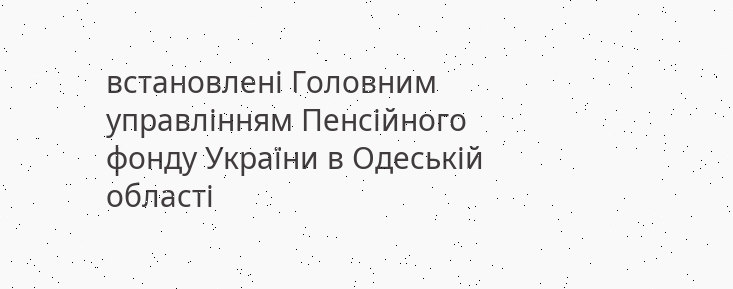встановлені Головним управлінням Пенсійного фонду України в Одеській області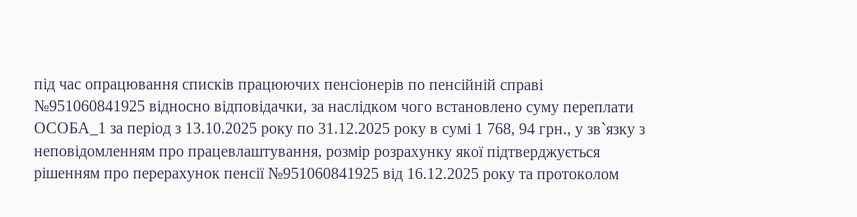під час опрацювання списків працюючих пенсіонерів по пенсійній справі №951060841925 відносно відповідачки, за наслідком чого встановлено суму переплати ОСОБА_1 за період з 13.10.2025 року по 31.12.2025 року в сумі 1 768, 94 грн., у зв`язку з неповідомленням про працевлаштування, розмір розрахунку якої підтверджується рішенням про перерахунок пенсії №951060841925 від 16.12.2025 року та протоколом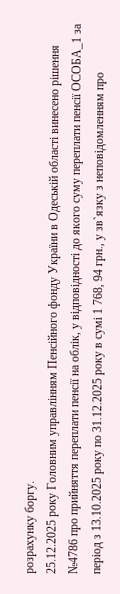розрахунку боргу.
25.12.2025 року Головним управлінням Пенсійного фонду України в Одеській області винесено рішення №4786 про прийняття переплати пенсії на облік, у відповідності до якого суму переплати пенсії ОСОБА_1 за період з 13.10.2025 року по 31.12.2025 року в сумі 1 768, 94 грн., у зв`язку з неповідомленням про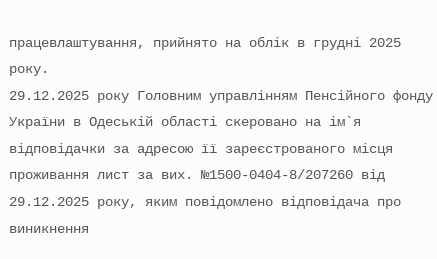працевлаштування, прийнято на облік в грудні 2025 року.
29.12.2025 року Головним управлінням Пенсійного фонду України в Одеській області скеровано на ім`я відповідачки за адресою її зареєстрованого місця проживання лист за вих. №1500-0404-8/207260 від 29.12.2025 року, яким повідомлено відповідача про виникнення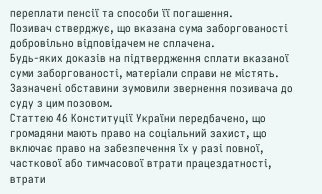переплати пенсії та способи її погашення.
Позивач стверджує, що вказана сума заборгованості добровільно відповідачем не сплачена.
Будь-яких доказів на підтвердження сплати вказаної суми заборгованості, матеріали справи не містять.
Зазначені обставини зумовили звернення позивача до суду з цим позовом.
Статтею 46 Конституції України передбачено, що громадяни мають право на соціальний захист, що включає право на забезпечення їх у разі повної, часткової або тимчасової втрати працездатності, втрати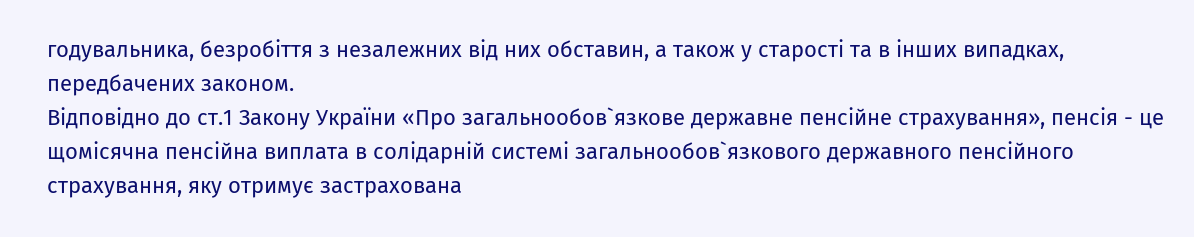годувальника, безробіття з незалежних від них обставин, а також у старості та в інших випадках, передбачених законом.
Відповідно до ст.1 Закону України «Про загальнообов`язкове державне пенсійне страхування», пенсія - це щомісячна пенсійна виплата в солідарній системі загальнообов`язкового державного пенсійного страхування, яку отримує застрахована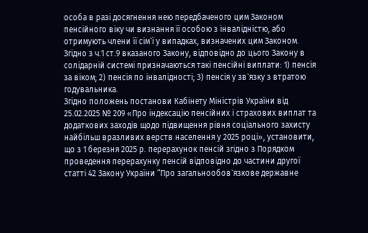особа в разі досягнення нею передбаченого цим Законом пенсійного віку чи визнання її особою з інвалідністю, або отримують члени її сім`ї у випадках, визначених цим Законом.
Згідно з ч.1 ст.9 вказаного Закону, відповідно до цього Закону в солідарній системі призначаються такі пенсійні виплати: 1) пенсія за віком; 2) пенсія по інвалідності; 3) пенсія у зв`язку з втратою годувальника.
Згідно положень постанови Кабінету Міністрів України від 25.02.2025 № 209 «Про індексацію пенсійних і страхових виплат та додаткових заходів щодо підвищення рівня соціального захисту найбільш вразливих верств населення у 2025 році», установити, що з 1 березня 2025 р. перерахунок пенсій згідно з Порядком проведення перерахунку пенсій відповідно до частини другої статті 42 Закону України “Про загальнообов`язкове державне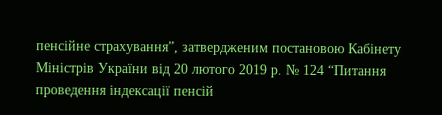пенсійне страхування”, затвердженим постановою Кабінету Міністрів України від 20 лютого 2019 р. № 124 “Питання проведення індексації пенсій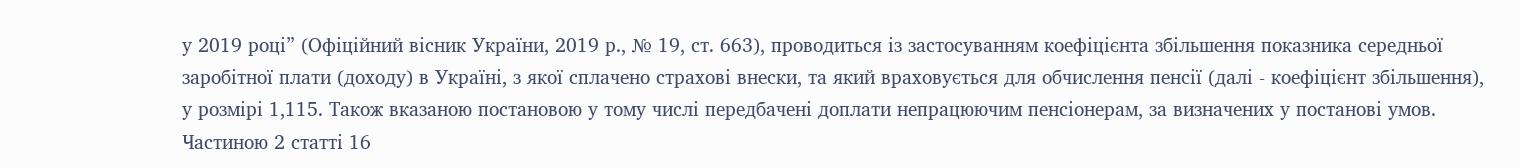у 2019 році” (Офіційний вісник України, 2019 р., № 19, ст. 663), проводиться із застосуванням коефіцієнта збільшення показника середньої заробітної плати (доходу) в Україні, з якої сплачено страхові внески, та який враховується для обчислення пенсії (далі - коефіцієнт збільшення), у розмірі 1,115. Також вказаною постановою у тому числі передбачені доплати непрацюючим пенсіонерам, за визначених у постанові умов.
Частиною 2 статті 16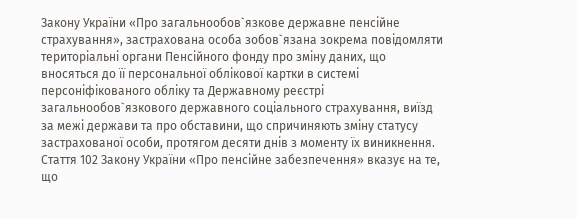Закону України «Про загальнообов`язкове державне пенсійне страхування», застрахована особа зобов`язана зокрема повідомляти територіальні органи Пенсійного фонду про зміну даних, що вносяться до її персональної облікової картки в системі персоніфікованого обліку та Державному реєстрі загальнообов`язкового державного соціального страхування, виїзд за межі держави та про обставини, що спричиняють зміну статусу застрахованої особи, протягом десяти днів з моменту їх виникнення.
Стаття 102 Закону України «Про пенсійне забезпечення» вказує на те, що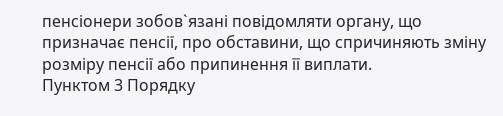пенсіонери зобов`язані повідомляти органу, що призначає пенсії, про обставини, що спричиняють зміну розміру пенсії або припинення її виплати.
Пунктом 3 Порядку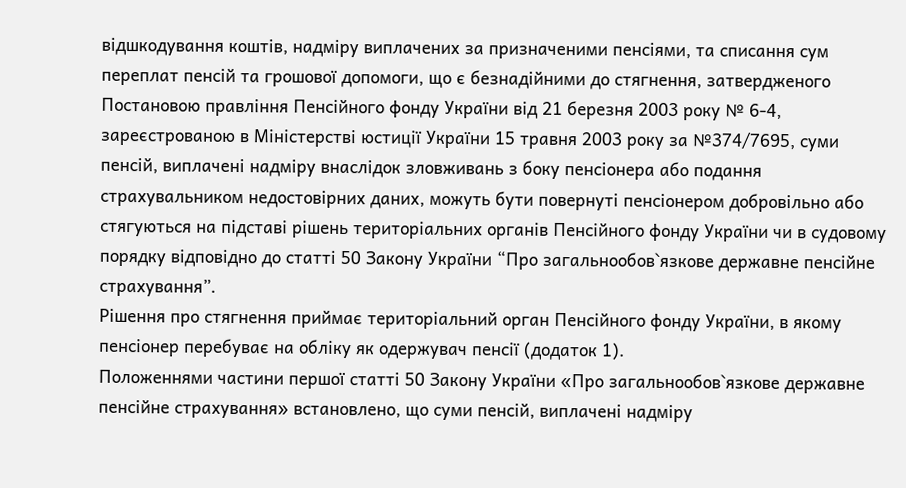відшкодування коштів, надміру виплачених за призначеними пенсіями, та списання сум переплат пенсій та грошової допомоги, що є безнадійними до стягнення, затвердженого Постановою правління Пенсійного фонду України від 21 березня 2003 року № 6-4, зареєстрованою в Міністерстві юстиції України 15 травня 2003 року за №374/7695, суми пенсій, виплачені надміру внаслідок зловживань з боку пенсіонера або подання страхувальником недостовірних даних, можуть бути повернуті пенсіонером добровільно або стягуються на підставі рішень територіальних органів Пенсійного фонду України чи в судовому порядку відповідно до статті 50 Закону України “Про загальнообов`язкове державне пенсійне страхування”.
Рішення про стягнення приймає територіальний орган Пенсійного фонду України, в якому пенсіонер перебуває на обліку як одержувач пенсії (додаток 1).
Положеннями частини першої статті 50 Закону України «Про загальнообов`язкове державне пенсійне страхування» встановлено, що суми пенсій, виплачені надміру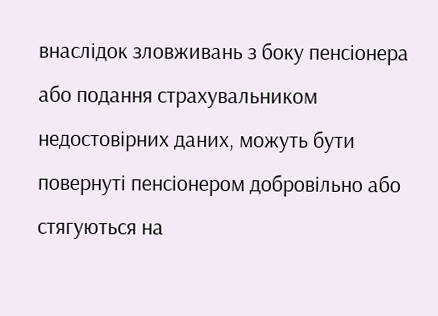внаслідок зловживань з боку пенсіонера або подання страхувальником недостовірних даних, можуть бути повернуті пенсіонером добровільно або стягуються на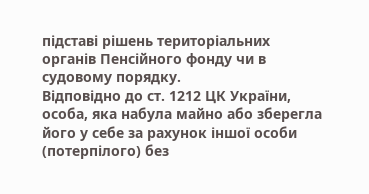підставі рішень територіальних органів Пенсійного фонду чи в судовому порядку.
Відповідно до ст. 1212 ЦК України, особа, яка набула майно або зберегла його у себе за рахунок іншої особи (потерпілого) без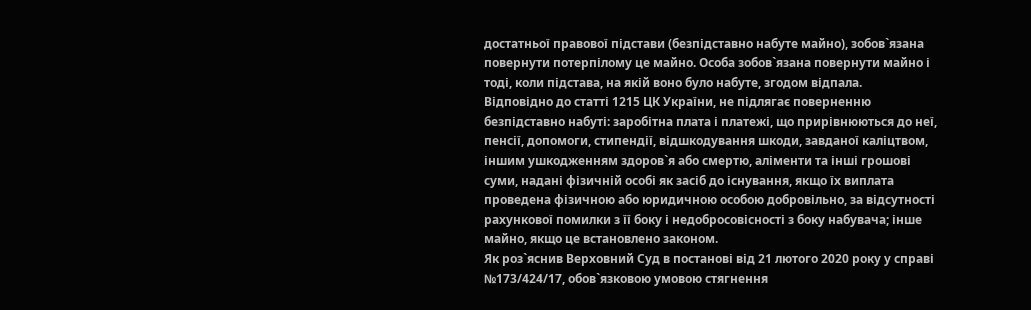достатньої правової підстави (безпідставно набуте майно), зобов`язана повернути потерпілому це майно. Особа зобов`язана повернути майно і тоді, коли підстава, на якій воно було набуте, згодом відпала.
Відповідно до статті 1215 ЦК України, не підлягає поверненню безпідставно набуті: заробітна плата і платежі, що прирівнюються до неї, пенсії, допомоги, стипендії, відшкодування шкоди, завданої каліцтвом, іншим ушкодженням здоров`я або смертю, аліменти та інші грошові суми, надані фізичній особі як засіб до існування, якщо їх виплата проведена фізичною або юридичною особою добровільно, за відсутності рахункової помилки з її боку і недобросовісності з боку набувача; інше майно, якщо це встановлено законом.
Як роз`яснив Верховний Суд в постанові від 21 лютого 2020 року у справі №173/424/17, обов`язковою умовою стягнення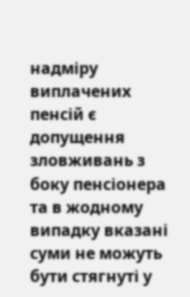надміру виплачених пенсій є допущення зловживань з боку пенсіонера та в жодному випадку вказані суми не можуть бути стягнуті у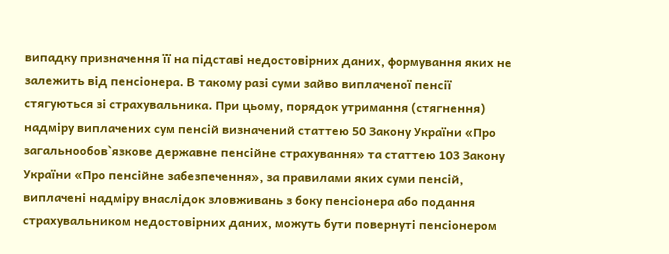випадку призначення її на підставі недостовірних даних, формування яких не залежить від пенсіонера. В такому разі суми зайво виплаченої пенсії стягуються зі страхувальника. При цьому, порядок утримання (стягнення) надміру виплачених сум пенсій визначений статтею 50 Закону України «Про загальнообов`язкове державне пенсійне страхування» та статтею 103 Закону України «Про пенсійне забезпечення», за правилами яких суми пенсій, виплачені надміру внаслідок зловживань з боку пенсіонера або подання страхувальником недостовірних даних, можуть бути повернуті пенсіонером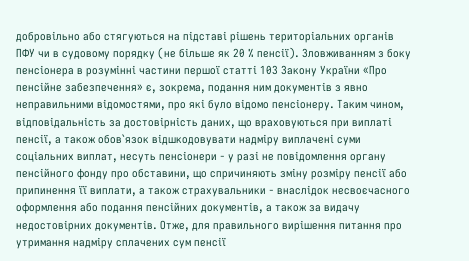добровільно або стягуються на підставі рішень територіальних органів ПФУ чи в судовому порядку (не більше як 20 % пенсії). Зловживанням з боку пенсіонера в розумінні частини першої статті 103 Закону України «Про пенсійне забезпечення» є, зокрема, подання ним документів з явно неправильними відомостями, про які було відомо пенсіонеру. Таким чином, відповідальність за достовірність даних, що враховуються при виплаті пенсії, а також обов`язок відшкодовувати надміру виплачені суми соціальних виплат, несуть пенсіонери - у разі не повідомлення органу пенсійного фонду про обставини, що спричиняють зміну розміру пенсії або припинення її виплати, а також страхувальники - внаслідок несвоєчасного оформлення або подання пенсійних документів, а також за видачу недостовірних документів. Отже, для правильного вирішення питання про утримання надміру сплачених сум пенсії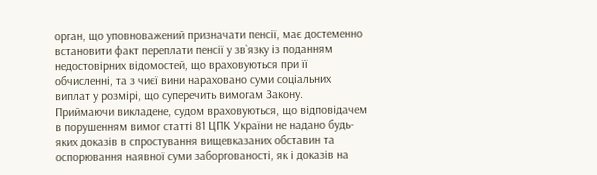орган, що уповноважений призначати пенсії, має достеменно встановити факт переплати пенсії у зв`язку із поданням недостовірних відомостей, що враховуються при її обчисленні, та з чиєї вини нараховано суми соціальних виплат у розмірі, що суперечить вимогам Закону.
Приймаючи викладене, судом враховуються, що відповідачем в порушенням вимог статті 81 ЦПК України не надано будь-яких доказів в спростування вищевказаних обставин та оспорювання наявної суми заборгованості, як і доказів на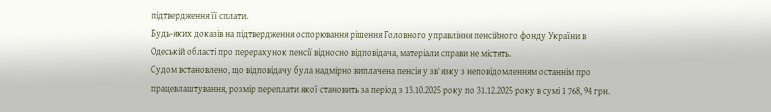підтвердження її сплати.
Будь-яких доказів на підтвердження оспорювання рішення Головного управління пенсійного фонду України в Одеській області про перерахунок пенсії відносно відповідача, матеріали справи не містять.
Судом встановлено, що відповідачу була надмірно виплачена пенсія у зв`язку з неповідомленням останнім про працевлаштування, розмір переплати якої становить за період з 13.10.2025 року по 31.12.2025 року в сумі 1 768, 94 грн.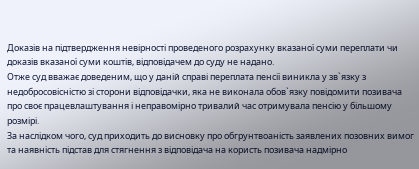Доказів на підтвердження невірності проведеного розрахунку вказаної суми переплати чи доказів вказаної суми коштів, відповідачем до суду не надано.
Отже суд вважає доведеним, що у даній справі переплата пенсії виникла у зв`язку з недобросовісністю зі сторони відповідачки, яка не виконала обов`язку повідомити позивача про своє працевлаштування і неправомірно тривалий час отримувала пенсію у більшому розмірі.
За наслідком чого, суд приходить до висновку про обгрунтвоаність заявлених позовних вимог та наявність підстав для стягнення з відповідача на користь позивача надмірно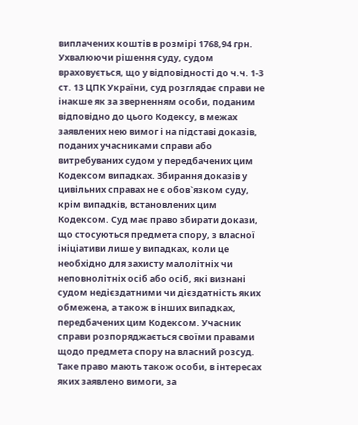виплачених коштів в розмірі 1768,94 грн.
Ухвалюючи рішення суду, судом враховується, що у відповідності до ч.ч. 1-3 ст. 13 ЦПК України, суд розглядає справи не інакше як за зверненням особи, поданим відповідно до цього Кодексу, в межах заявлених нею вимог і на підставі доказів, поданих учасниками справи або витребуваних судом у передбачених цим Кодексом випадках. Збирання доказів у цивільних справах не є обов`язком суду, крім випадків, встановлених цим Кодексом. Суд має право збирати докази, що стосуються предмета спору, з власної ініціативи лише у випадках, коли це необхідно для захисту малолітніх чи неповнолітніх осіб або осіб, які визнані судом недієздатними чи дієздатність яких обмежена, а також в інших випадках, передбачених цим Кодексом. Учасник справи розпоряджається своїми правами щодо предмета спору на власний розсуд. Таке право мають також особи, в інтересах яких заявлено вимоги, за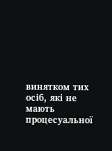винятком тих осіб, які не мають процесуальної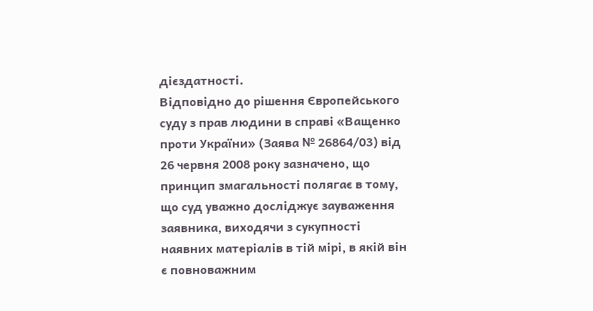дієздатності.
Відповідно до рішення Європейського суду з прав людини в справі «Ващенко проти України» (Заява № 26864/03) від 26 червня 2008 року зазначено, що принцип змагальності полягає в тому, що суд уважно досліджує зауваження заявника, виходячи з сукупності наявних матеріалів в тій мірі, в якій він є повноважним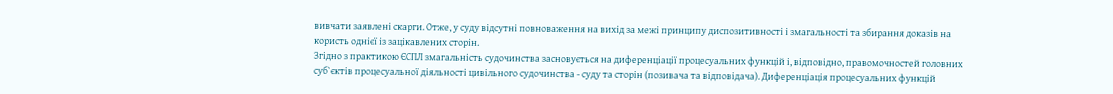вивчати заявлені скарги. Отже, у суду відсутні повноваження на вихід за межі принципу диспозитивності і змагальності та збирання доказів на користь однієї із зацікавлених сторін.
Згідно з практикою ЄСПЛ змагальність судочинства засновується на диференціації процесуальних функцій і, відповідно, правомочностей головних суб`єктів процесуальної діяльності цивільного судочинства - суду та сторін (позивача та відповідача). Диференціація процесуальних функцій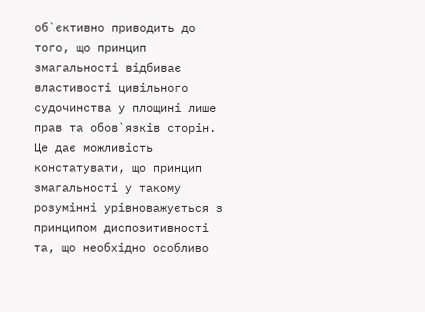об`єктивно приводить до того, що принцип змагальності відбиває властивості цивільного судочинства у площині лише прав та обов`язків сторін. Це дає можливість констатувати, що принцип змагальності у такому розумінні урівноважується з принципом диспозитивності та, що необхідно особливо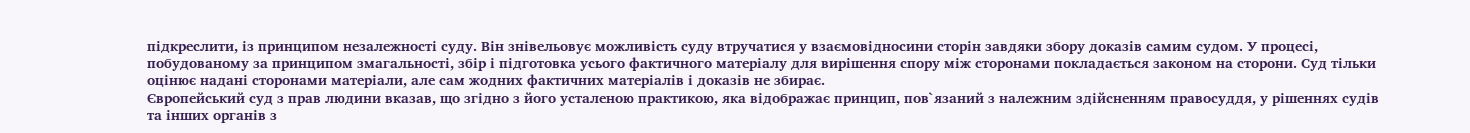підкреслити, із принципом незалежності суду. Він знівельовує можливість суду втручатися у взаємовідносини сторін завдяки збору доказів самим судом. У процесі, побудованому за принципом змагальності, збір і підготовка усього фактичного матеріалу для вирішення спору між сторонами покладається законом на сторони. Суд тільки оцінює надані сторонами матеріали, але сам жодних фактичних матеріалів і доказів не збирає.
Європейський суд з прав людини вказав, що згідно з його усталеною практикою, яка відображає принцип, пов`язаний з належним здійсненням правосуддя, у рішеннях судів та інших органів з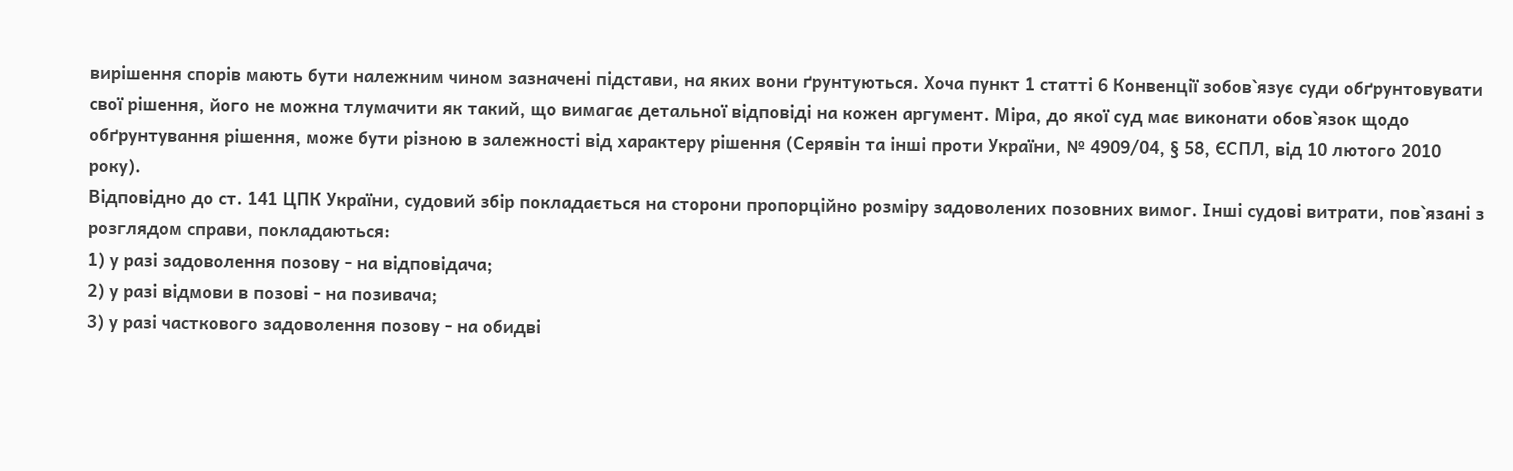вирішення спорів мають бути належним чином зазначені підстави, на яких вони ґрунтуються. Хоча пункт 1 статті 6 Конвенції зобов`язує суди обґрунтовувати свої рішення, його не можна тлумачити як такий, що вимагає детальної відповіді на кожен аргумент. Міра, до якої суд має виконати обов`язок щодо обґрунтування рішення, може бути різною в залежності від характеру рішення (Серявін та інші проти України, № 4909/04, § 58, ЄСПЛ, від 10 лютого 2010 року).
Відповідно до ст. 141 ЦПК України, судовий збір покладається на сторони пропорційно розміру задоволених позовних вимог. Інші судові витрати, пов`язані з розглядом справи, покладаються:
1) у разі задоволення позову - на відповідача;
2) у разі відмови в позові - на позивача;
3) у разі часткового задоволення позову - на обидві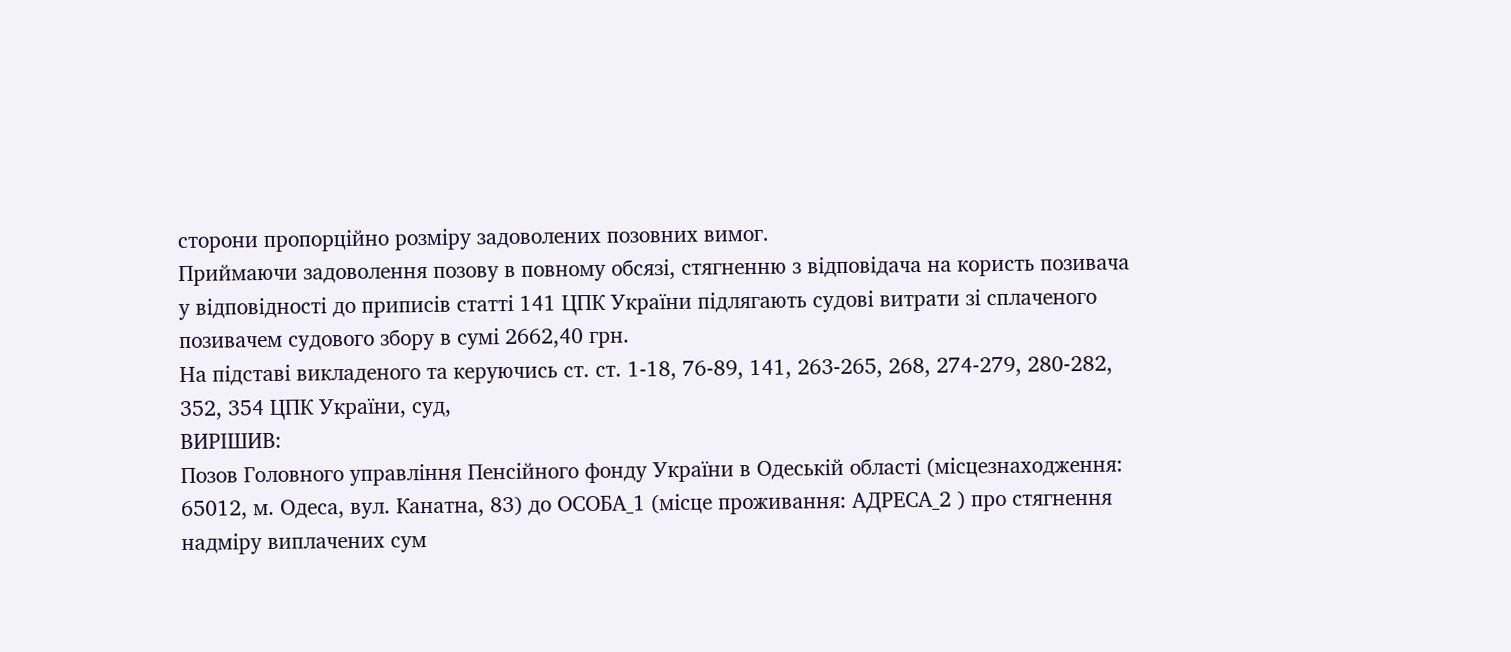сторони пропорційно розміру задоволених позовних вимог.
Приймаючи задоволення позову в повному обсязі, стягненню з відповідача на користь позивача у відповідності до приписів статті 141 ЦПК України підлягають судові витрати зі сплаченого позивачем судового збору в сумі 2662,40 грн.
На підставі викладеного та керуючись ст. ст. 1-18, 76-89, 141, 263-265, 268, 274-279, 280-282, 352, 354 ЦПК України, суд,
ВИРІШИВ:
Позов Головного управління Пенсійного фонду України в Одеській області (місцезнаходження: 65012, м. Одеса, вул. Канатна, 83) до ОСОБА_1 (місце проживання: АДРЕСА_2 ) про стягнення надміру виплачених сум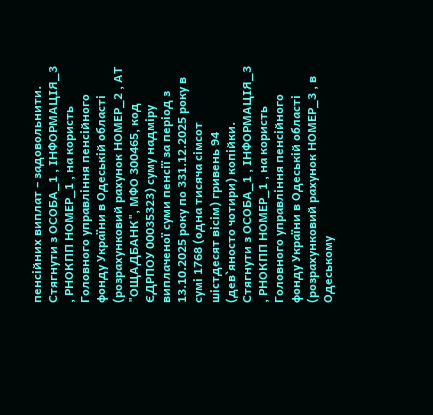пенсійних виплат – задовольнити.
Стягнути з ОСОБА_1 , ІНФОРМАЦІЯ_3 , РНОКПП НОМЕР_1 , на користь Головного управління пенсійного фонду України в Одеській області (розрахунковий рахунок НОМЕР_2 , АТ "ОЩАДБАНК", МФО 300465, код ЄДРПОУ 00035323) суму надміру виплаченої суми пенсії за період з 13.10.2025 року по 331.12.2025 року в сумі 1768 (одна тисяча сімсот шістдесят вісім) гривень 94 (дев`яносто чотири) копійки.
Стягнути з ОСОБА_1 , ІНФОРМАЦІЯ_3 , РНОКПП НОМЕР_1 , на користь Головного управління пенсійного фонду України в Одеській області (розрахунковий рахунок НОМЕР_3 , в Одеському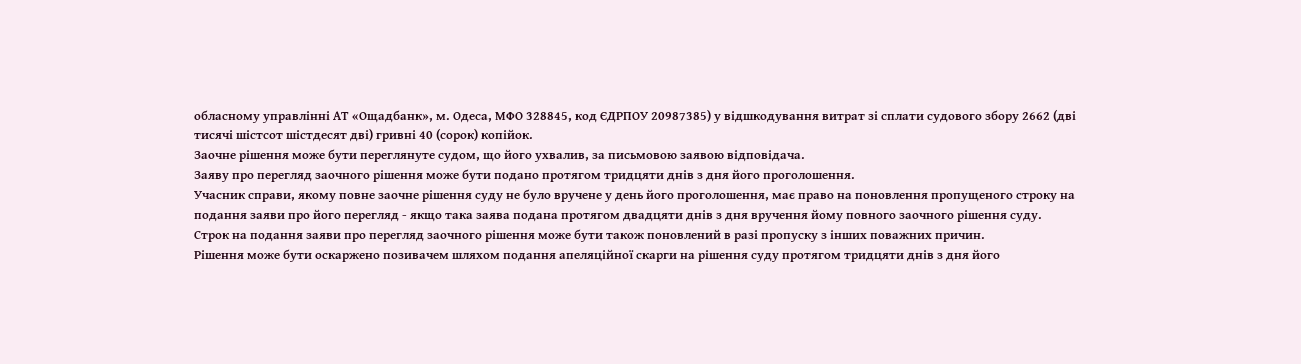обласному управлінні АТ «Ощадбанк», м. Одеса, МФО 328845, код ЄДРПОУ 20987385) у відшкодування витрат зі сплати судового збору 2662 (дві тисячі шістсот шістдесят дві) гривні 40 (сорок) копійок.
Заочне рішення може бути переглянуте судом, що його ухвалив, за письмовою заявою відповідача.
Заяву про перегляд заочного рішення може бути подано протягом тридцяти днів з дня його проголошення.
Учасник справи, якому повне заочне рішення суду не було вручене у день його проголошення, має право на поновлення пропущеного строку на подання заяви про його перегляд - якщо така заява подана протягом двадцяти днів з дня вручення йому повного заочного рішення суду.
Строк на подання заяви про перегляд заочного рішення може бути також поновлений в разі пропуску з інших поважних причин.
Рішення може бути оскаржено позивачем шляхом подання апеляційної скарги на рішення суду протягом тридцяти днів з дня його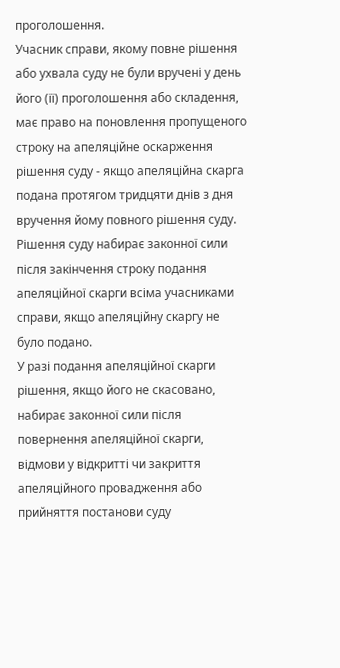проголошення.
Учасник справи, якому повне рішення або ухвала суду не були вручені у день його (її) проголошення або складення, має право на поновлення пропущеного строку на апеляційне оскарження рішення суду - якщо апеляційна скарга подана протягом тридцяти днів з дня вручення йому повного рішення суду.
Рішення суду набирає законної сили після закінчення строку подання апеляційної скарги всіма учасниками справи, якщо апеляційну скаргу не було подано.
У разі подання апеляційної скарги рішення, якщо його не скасовано, набирає законної сили після повернення апеляційної скарги, відмови у відкритті чи закриття апеляційного провадження або прийняття постанови суду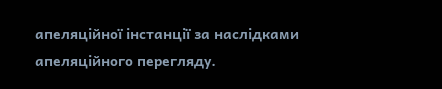апеляційної інстанції за наслідками апеляційного перегляду.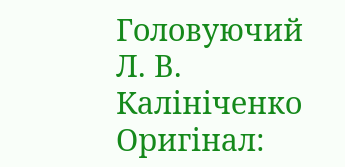Головуючий Л. В. Калініченко
Оригінал: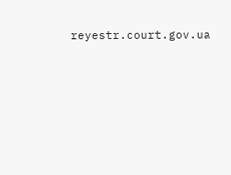reyestr.court.gov.ua